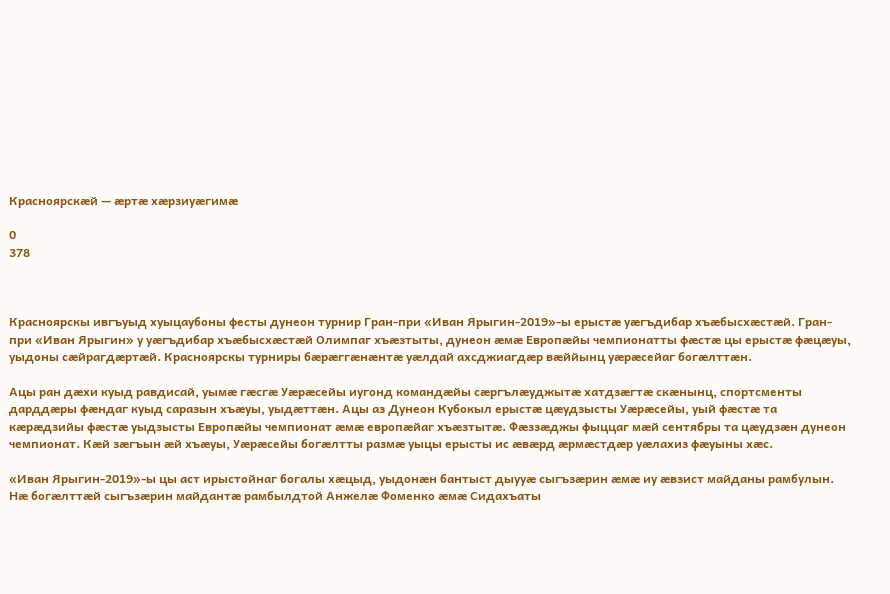Красноярскæй — æртæ хæрзиуæгимæ

0
378



Красноярскы ивгъуыд хуыцаубоны фесты дунеон турнир Гран-при «Иван Ярыгин-2019»-ы ерыстæ уæгъдибар хъæбысхæстæй. Гран-при «Иван Ярыгин» у уæгъдибар хъæбысхæстæй Олимпаг хъæзтыты, дунеон æмæ Европæйы чемпионатты фæстæ цы ерыстæ фæцæуы, уыдоны сæйрагдæртæй. Красноярскы турниры бæрæггæнæнтæ уæлдай ахсджиагдæр вæййынц уæрæсейаг богæлттæн.

Ацы ран дæхи куыд равдисай, уымæ гæсгæ Уæрæсейы иугонд командæйы сæргълæуджытæ хатдзæгтæ скæнынц, спортсменты дарддæры фæндаг куыд саразын хъæуы, уыдæттæн. Ацы аз Дунеон Кубокыл ерыстæ цæудзысты Уæрæсейы, уый фæстæ та кæрæдзийы фæстæ уыдзысты Европæйы чемпионат æмæ европæйаг хъæзтытæ. Фæззæджы фыццаг мæй сентябры та цæудзæн дунеон чемпионат. Кæй зæгъын æй хъæуы, Уæрæсейы богæлтты размæ уыцы ерысты ис æвæрд æрмæстдæр уæлахиз фæуыны хæс.

«Иван Ярыгин-2019»-ы цы аст ирыстойнаг богалы хæцыд, уыдонæн бантыст дыууæ сыгъзæрин æмæ иу æвзист майданы рамбулын. Нæ богæлттæй сыгъзæрин майдантæ рамбылдтой Анжелæ Фоменко æмæ Сидахъаты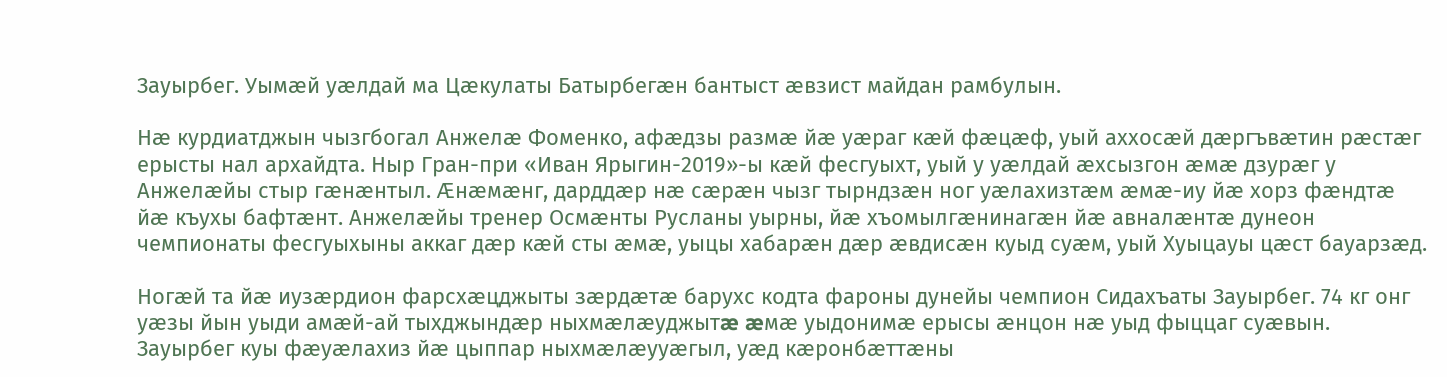Зауырбег. Уымæй уæлдай ма Цæкулаты Батырбегæн бантыст æвзист майдан рамбулын.

Нæ курдиатджын чызгбогал Анжелæ Фоменко, афæдзы размæ йæ уæраг кæй фæцæф, уый аххосæй дæргъвæтин рæстæг ерысты нал архайдта. Ныр Гран-при «Иван Ярыгин-2019»-ы кæй фесгуыхт, уый у уæлдай æхсызгон æмæ дзурæг у Анжелæйы стыр гæнæнтыл. Æнæмæнг, дарддæр нæ сæрæн чызг тырндзæн ног уæлахизтæм æмæ-иу йæ хорз фæндтæ йæ къухы бафтæнт. Анжелæйы тренер Осмæнты Русланы уырны, йæ хъомылгæнинагæн йæ авналæнтæ дунеон чемпионаты фесгуыхыны аккаг дæр кæй сты æмæ, уыцы хабарæн дæр æвдисæн куыд суæм, уый Хуыцауы цæст бауарзæд.

Ногæй та йæ иузæрдион фарсхæцджыты зæрдæтæ барухс кодта фароны дунейы чемпион Сидахъаты Зауырбег. 74 кг онг уæзы йын уыди амæй-ай тыхджындæр ныхмæлæуджытæ æмæ уыдонимæ ерысы æнцон нæ уыд фыццаг суæвын. Зауырбег куы фæуæлахиз йæ цыппар ныхмæлæууæгыл, уæд кæронбæттæны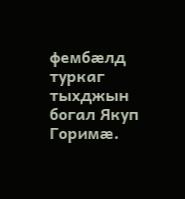фембæлд туркаг тыхджын богал Якуп Горимæ.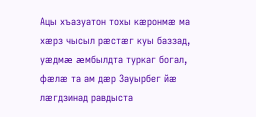Ацы хъазуатон тохы кæронмæ ма хæрз чысыл рæстæг куы баззад, уæдмæ æмбылдта туркаг богал, фæлæ та ам дæр Зауырбег йæ лæгдзинад равдыста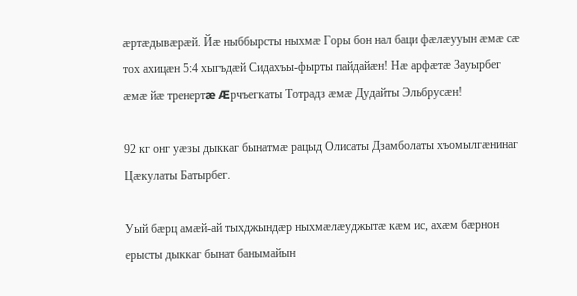æртæдывæрæй. Йæ ныббырсты ныхмæ Горы бон нал баци фæлæууын æмæ сæ тох ахицæн 5:4 хыгъдæй Сидахъы-фырты пайдайæн! Нæ арфæтæ Зауырбег æмæ йæ тренертæ Æрчъегкаты Тотрадз æмæ Дудайты Эльбрусæн!

92 кг онг уæзы дыккаг бынатмæ рацыд Олисаты Дзамболаты хъомылгæнинаг Цæкулаты Батырбег.

Уый бæрц амæй-ай тыхджындæр ныхмæлæуджытæ кæм ис, ахæм бæрнон ерысты дыккаг бынат банымайын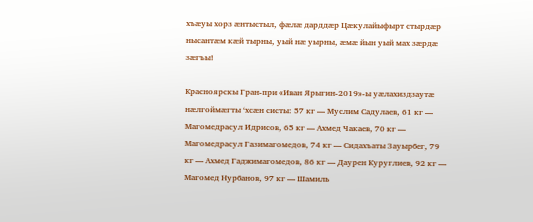хъæуы хорз æнтыстыл, фæлæ дарддæр Цæкулайыфырт стырдæр нысантæм кæй тырны, уый нæ уырны, æмæ йын уый мах зæрдæ зæгъы!

Красноярскы Гран-при «Иван Ярыгин-2019»-ы уæлахиздзаутæ нæлгоймæгты ‘хсæн систы: 57 кг — Муслим Садулаев, 61 кг — Магомедрасул Идрисов, 65 кг — Ахмед Чакаев, 70 кг — Магомедрасул Газимагомедов, 74 кг — Сидахъаты Зауырбег, 79 кг — Ахмед Гаджимагомедов, 86 кг — Даурен Куруглиев, 92 кг — Магомед Нурбанов, 97 кг — Шамиль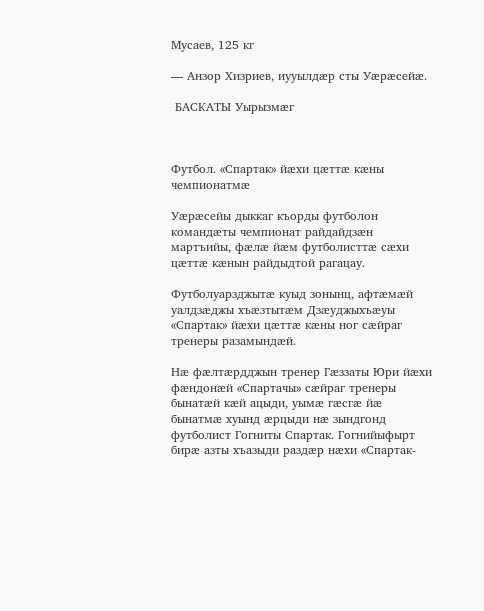Мусаев, 125 кг

— Анзор Хизриев, иууылдæр сты Уæрæсейæ.

 БАСКАТЫ Уырызмæг



Футбол. «Спартак» йæхи цæттæ кæны чемпионатмæ

Уæрæсейы дыккаг къорды футболон командæты чемпионат райдайдзæн мартъийы, фæлæ йæм футболисттæ сæхи цæттæ кæнын райдыдтой рагацау.

Футболуарзджытæ куыд зонынц, афтæмæй уалдзæджы хъæзтытæм Дзæуджыхъæуы «Спартак» йæхи цæттæ кæны ног сæйраг тренеры разамындæй.

Нæ фæлтæрдджын тренер Гæззаты Юри йæхи фæндонæй «Спартачы» сæйраг тренеры бынатæй кæй ацыди, уымæ гæсгæ йæ бынатмæ хуынд æрцыди нæ зындгонд футболист Гогниты Спартак. Гогнийыфырт бирæ азты хъазыди раздæр нæхи «Спартак-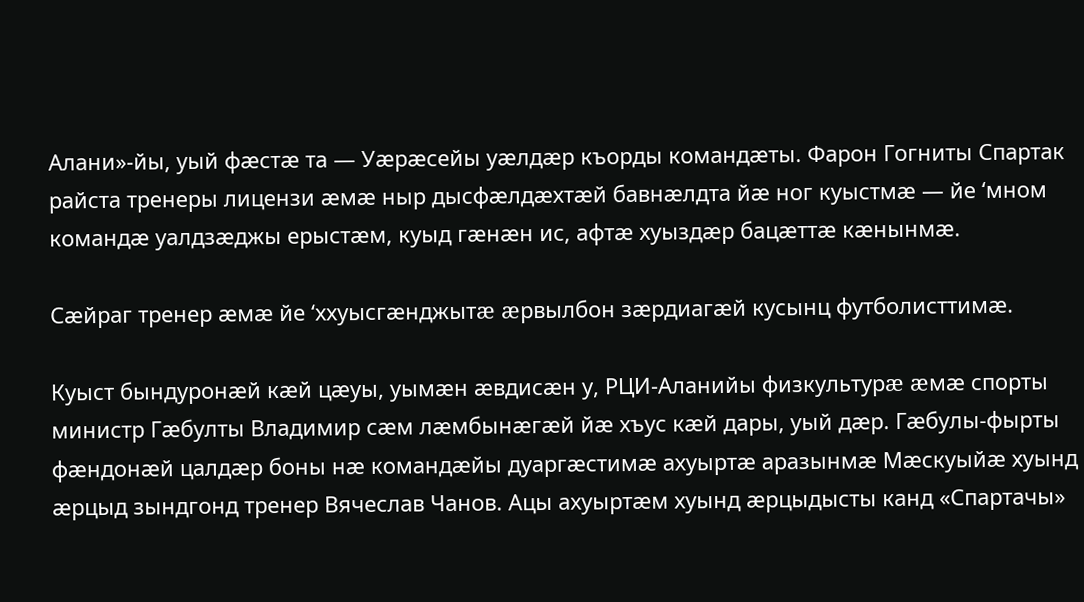Алани»-йы, уый фæстæ та — Уæрæсейы уæлдæр къорды командæты. Фарон Гогниты Спартак райста тренеры лицензи æмæ ныр дысфæлдæхтæй бавнæлдта йæ ног куыстмæ — йе ‘мном командæ уалдзæджы ерыстæм, куыд гæнæн ис, афтæ хуыздæр бацæттæ кæнынмæ.

Сæйраг тренер æмæ йе ‘ххуысгæнджытæ æрвылбон зæрдиагæй кусынц футболисттимæ.

Куыст бындуронæй кæй цæуы, уымæн æвдисæн у, РЦИ-Аланийы физкультурæ æмæ спорты министр Гæбулты Владимир сæм лæмбынæгæй йæ хъус кæй дары, уый дæр. Гæбулы-фырты фæндонæй цалдæр боны нæ командæйы дуаргæстимæ ахуыртæ аразынмæ Мæскуыйæ хуынд æрцыд зындгонд тренер Вячеслав Чанов. Ацы ахуыртæм хуынд æрцыдысты канд «Спартачы»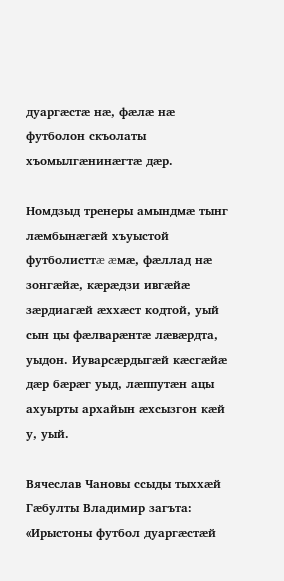дуаргæстæ нæ, фæлæ нæ футболон скъолаты хъомылгæнинæгтæ дæр.

Номдзыд тренеры амындмæ тынг лæмбынæгæй хъуыстой футболисттæ æмæ, фæллад нæ зонгæйæ, кæрæдзи ивгæйæ зæрдиагæй æххæст кодтой, уый сын цы фæлварæнтæ лæвæрдта, уыдон. Иуварсæрдыгæй кæсгæйæ дæр бæрæг уыд, лæппутæн ацы ахуырты архайын æхсызгон кæй у, уый.

Вячеслав Чановы ссыды тыххæй Гæбулты Владимир загъта: «Ирыстоны футбол дуаргæстæй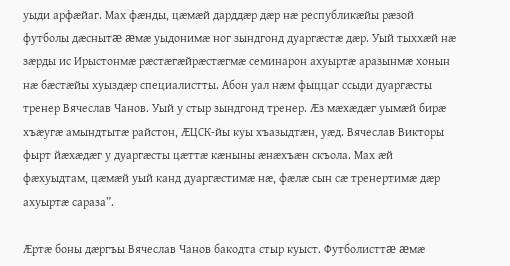уыди арфæйаг. Мах фæнды, цæмæй дарддæр дæр нæ республикæйы рæзой футболы дæснытæ æмæ уыдонимæ ног зындгонд дуаргæстæ дæр. Уый тыххæй нæ зæрды ис Ирыстонмæ рæстæгæйрæстæгмæ семинарон ахуыртæ аразынмæ хонын нæ бæстæйы хуыздæр специалистты. Абон уал нæм фыццаг ссыди дуаргæсты тренер Вячеслав Чанов. Уый у стыр зындгонд тренер. Æз мæхæдæг уымæй бирæ хъæугæ амындтытæ райстон, ÆЦСК-йы куы хъазыдтæн, уæд. Вячеслав Викторы фырт йæхæдæг у дуаргæсты цæттæ кæныны æнæхъæн скъола. Мах æй фæхуыдтам, цæмæй уый канд дуаргæстимæ нæ, фæлæ сын сæ тренертимæ дæр ахуыртæ сараза”.

Æртæ боны дæргъы Вячеслав Чанов бакодта стыр куыст. Футболисттæ æмæ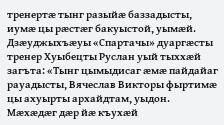тренертæ тынг разыйæ баззадысты, иумæ цы рæстæг бакуыстой, уымæй. Дзæуджыхъæуы «Спартачы» дуаргæсты тренер Хуыбецты Руслан уый тыххæй загъта: «Тынг цымыдисаг æмæ пайдайаг рауадысты, Вячеслав Викторы фыртимæ цы ахуырты архайдтам, уыдон. Мæхæдæг дæр йæ къухæй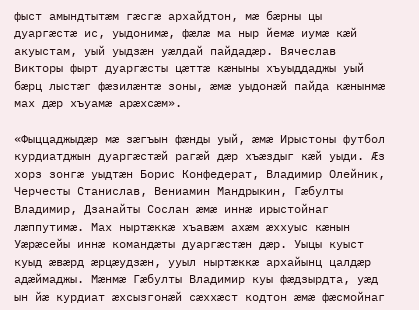фыст амындтытæм гæсгæ архайдтон, мæ бæрны цы дуаргæстæ ис, уыдонимæ, фæлæ ма ныр йемæ иумæ кæй акуыстам, уый уыдзæн уæлдай пайдадæр. Вячеслав Викторы фырт дуаргæсты цæттæ кæныны хъуыддаджы уый бæрц лыстæг фæзилæнтæ зоны, æмæ уыдонæй пайда кæнынмæ мах дæр хъуамæ арæхсæм».

«Фыццаджыдæр мæ зæгъын фæнды уый, æмæ Ирыстоны футбол курдиатджын дуаргæстæй рагæй дæр хъæздыг кæй уыди. Æз хорз зонгæ уыдтæн Борис Конфедерат, Владимир Олейник, Черчесты Станислав, Вениамин Мандрыкин, Гæбулты Владимир, Дзанайты Сослан æмæ иннæ ирыстойнаг лæппутимæ. Мах ныртæккæ хъавæм ахæм æххуыс кæнын Уæрæсейы иннæ командæты дуаргæстæн дæр. Уыцы куыст куыд æвæрд æрцæудзæн, ууыл ныртæккæ архайынц цалдæр адæймаджы. Мæнмæ Гæбулты Владимир куы фæдзырдта, уæд ын йæ курдиат æхсызгонæй сæххæст кодтон æмæ фæсмойнаг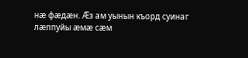нæ фæдæн. Æз ам уынын къорд суинаг лæппуйы æмæ сæм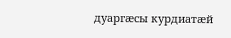дуаргæсы курдиатæй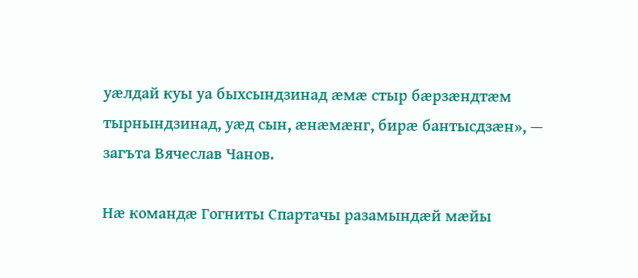уæлдай куы уа быхсындзинад æмæ стыр бæрзæндтæм тырнындзинад, уæд сын, æнæмæнг, бирæ бантысдзæн», — загъта Вячеслав Чанов.

Нæ командæ Гогниты Спартачы разамындæй мæйы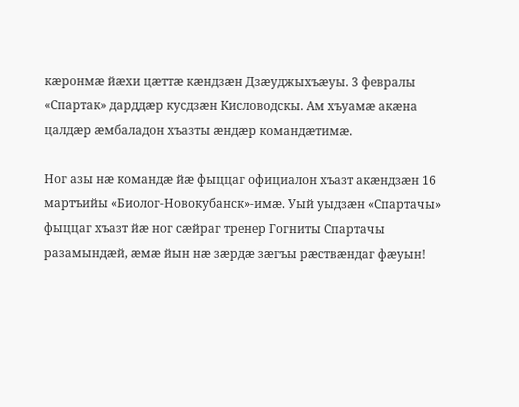кæронмæ йæхи цæттæ кæндзæн Дзæуджыхъæуы. 3 февралы «Спартак» дарддæр кусдзæн Кисловодскы. Ам хъуамæ акæна цалдæр æмбаладон хъазты æндæр командæтимæ.

Ног азы нæ командæ йæ фыццаг официалон хъазт акæндзæн 16 мартъийы «Биолог-Новокубанск»-имæ. Уый уыдзæн «Спартачы» фыццаг хъазт йæ ног сæйраг тренер Гогниты Спартачы разамындæй, æмæ йын нæ зæрдæ зæгъы рæствæндаг фæуын!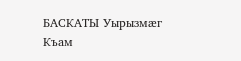БАСКАТЫ Уырызмæг Къам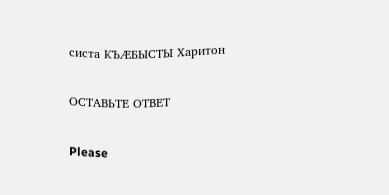систа КЪÆБЫСТЫ Харитон

ОСТАВЬТЕ ОТВЕТ

Please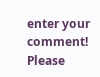enter your comment!
Please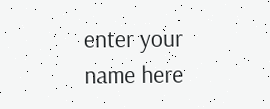enter your name here